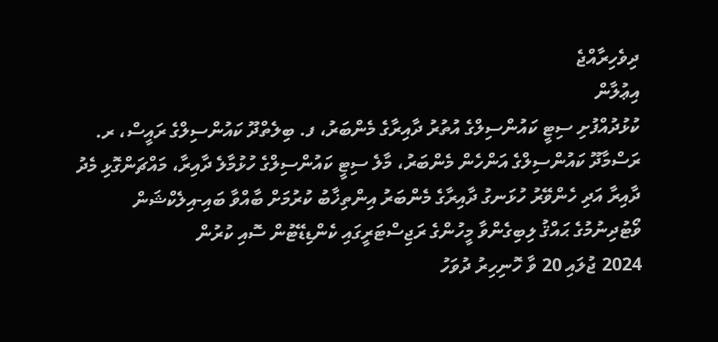ދިވެހިރާއްޖެ
އިޢުލާން
ކުޅުދުއްފުށި ސިޓީ ކައުންސިލްގެ އުތުރު ދާއިރާގެ މެންބަރު، ފ. ބިލެތްދޫ ކައުންސިލްގެ ރައީސް، ރ. ރަސްމާދޫ ކައުންސިލްގެ އަންހެން މެންބަރު، މާލެ ސިޓީ ކައުންސިލްގެ ހުޅުމާލެ ދާއިރާ، މައްޗަންގޮޅި މެދު ދާއިރާ އަދި ހެންވޭރު ހުޅަނގު ދާއިރާގެ މެންބަރު އިންތިޚާބު ކުރުމަށް ބާއްވާ ބައި-އިލެކްޝަން
ވޯޓުދިނުމުގެ ޙައްޤު ލިބިގެންވާ މީހުންގެ ރަޖިސްޓަރީގައި ކެންޑިޑޭޓުން ސޮއި ކުރުން
2024 ޖުލައި 20 ވާ ހޮނިހިރު ދުވަހު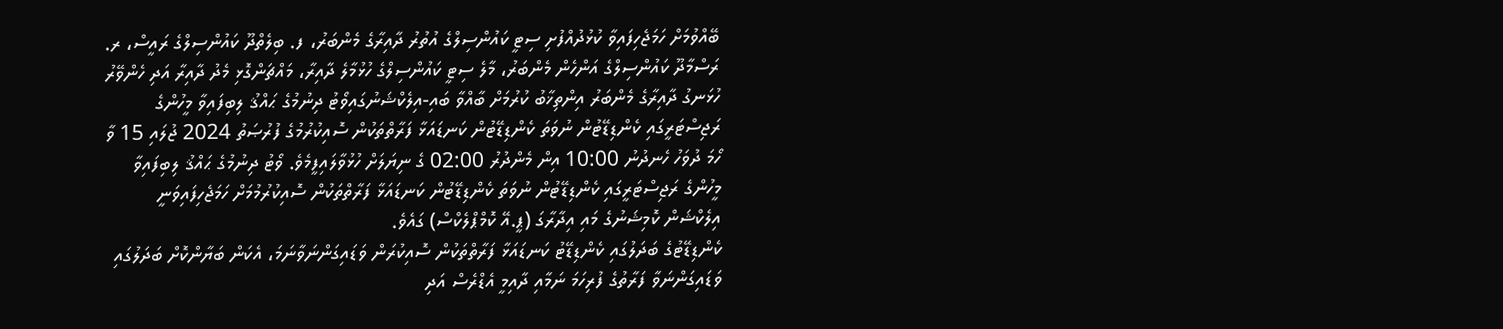ބޭއްވުމަށް ހަމަޖެހިފައިވާ ކުޅުދުއްފުށި ސިޓީ ކައުންސިލްގެ އުތުރު ދާއިރާގެ މެންބަރު، ފ. ބިލެތްދޫ ކައުންސިލްގެ ރައީސް، ރ. ރަސްމާދޫ ކައުންސިލްގެ އަންހެން މެންބަރު، މާލެ ސިޓީ ކައުންސިލްގެ ހުޅުމާލެ ދާއިރާ، މައްޗަންގޮޅި މެދު ދާއިރާ އަދި ހެންވޭރު ހުޅަނގު ދާއިރާގެ މެންބަރު އިންތިޚާބު ކުރުމަށް ބާއްވާ ބައި-އިލެކްޝަނުގައިވޯޓު ދިނުމުގެ ޙައްޤު ލިބިފައިވާ މީހުންގެ ރަޖިސްޓަރީގައި ކެންޑިޑޭޓުން ނުވަތަ ކެންޑިޑޭޓުން ކަނޑައަޅާ ފަރާތްތަކުން ސޮއިކުރުމުގެ ފުރުޞަތު 2024 ޖުލައި 15 ވާ ހޯމަ ދުވަހު ހެނދުނު 10:00 އިން މެންދުރު 02:00 ގެ ނިޔަލަށް ހުޅުވާލައިފީމެވެ. ވޯޓު ދިނުމުގެ ޙައްޤު ލިބިފައިވާ މީހުންގެ ރަޖިސްޓަރީގައި ކެންޑިޑޭޓުން ނުވަތަ ކެންޑިޑޭޓުން ކަނޑައަޅާ ފަރާތްތަކުން ސޮއިކުރުމުމަށް ހަމަޖެހިފައިވަނީ އިލެކްޝަން ކޮމިޝަނުގެ މައި އިދާރާގަ (ޕީ.އޭ ކޮމްޕްލެކްސް) ގައެވެ.
ކެންޑިޑޭޓުގެ ބަދަލުގައި ކެންޑިޑޭޓު ކަނޑައަޅާ ފަރާތްތަކުން ސޮއިކުރަން ވަޑައިގަންނަވާނަމަ، އެކަން ބަޔާންކޮށް ބަދަލުގައި ވަޑައިގަންނަވާ ފަރާތުގެ ފުރިހަމަ ނަމާއި ދާއިމީ އެޑްރެސް އަދި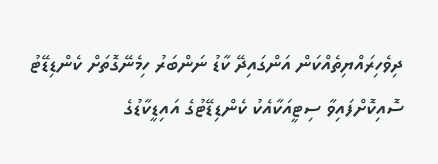ދިވެހިރައްޔިތެއްކަން އަންގައިދޭ ކާޑު ނަންބަރު ހިމެނޭގޮތަށް ކެންޑިޑޭޓު ސޮއިކޮށްފައިވާ ސިޓީއަކާއެކު ކެންޑިޑޭޓުގެ އައިޑީކާޑުގެ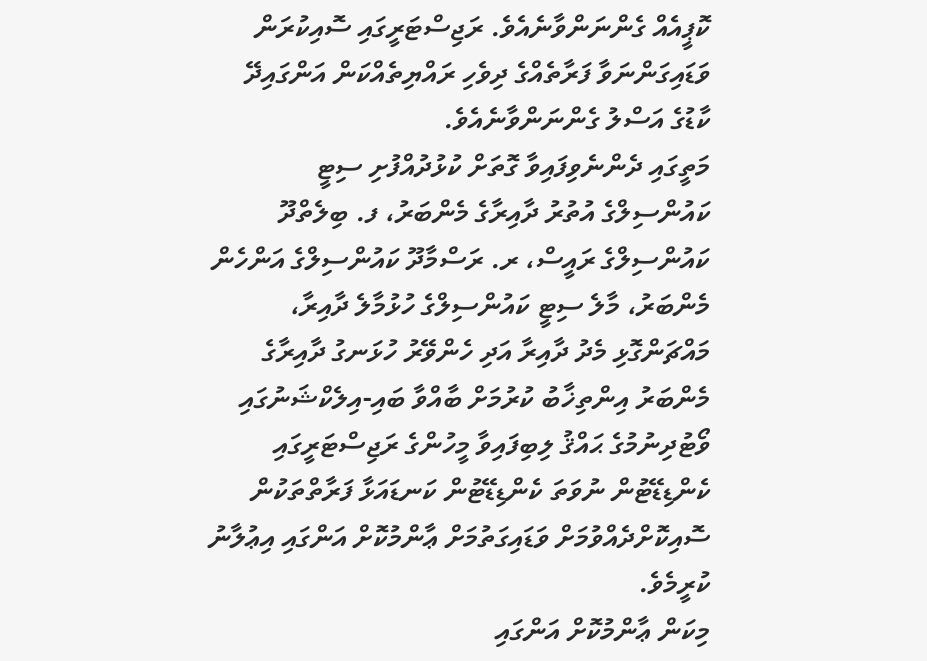ކޮޕީއެއް ގެންނަންވާނެއެވެ. ރަޖިސްޓަރީގައި ސޮއިކުރަން ވަޑައިގަންނަވާ ފަރާތެއްގެ ދިވެހި ރައްޔިތެއްކަން އަންގައިދޭ ކާޑުގެ އަސްލު ގެންނަންވާނެއެވެ.
މަތީގައި ދެންނެވިފައިވާ ގޮތަށް ކުޅުދުއްފުށި ސިޓީ ކައުންސިލްގެ އުތުރު ދާއިރާގެ މެންބަރު، ފ. ބިލެތްދޫ ކައުންސިލްގެ ރައީސް، ރ. ރަސްމާދޫ ކައުންސިލްގެ އަންހެން މެންބަރު، މާލެ ސިޓީ ކައުންސިލްގެ ހުޅުމާލެ ދާއިރާ، މައްޗަންގޮޅި މެދު ދާއިރާ އަދި ހެންވޭރު ހުޅަނގު ދާއިރާގެ މެންބަރު އިންތިޚާބު ކުރުމަށް ބާއްވާ ބައި-އިލެކްޝަނުގައި ވޯޓުދިނުމުގެ ޙައްޤު ލިބިފައިވާ މީހުންގެ ރަޖިސްޓަރީގައި ކެންޑިޑޭޓުން ނުވަތަ ކެންޑިޑޭޓުން ކަނޑައަޅާ ފަރާތްތަކުން ސޮއިކޮށްދެއްވުމަށް ވަޑައިގަތުމަށް ޢާންމުކޮށް އަންގައި އިޢުލާނު ކުރީމެވެ.
މިކަން ޢާންމުކޮށް އަންގައި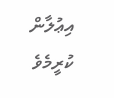އިޢުލާން ކުރީމެވެ